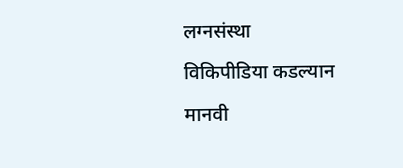लग्नसंस्था

विकिपीडिया कडल्यान

मानवी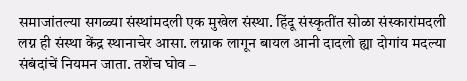समाजांतल्या सगळ्या संस्थांमदली एक मुखेल संस्था. हिंदू संस्कृतींत सोळा संस्कारांमदली लग्न ही संस्था केंद्र स्थानाचेर आसा. लग्नाक लागून बायल आनी दादलो ह्या दोगांय मदल्या संबंदांचें नियमन जाता. तशेंच घोव –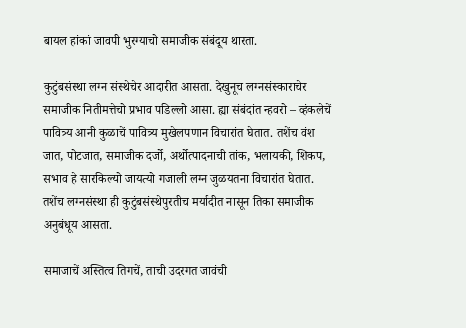बायल हांकां जावपी भुरग्याचो समाजीक संबंदूय थारता.

कुटुंबसंस्था लग्न संस्थेचेर आदारीत आसता. देखुनूच लग्नसंस्काराचेर समाजीक नितीमत्तेचो प्रभाव पडिल्लो आसा. ह्या संबंदांत न्हवरो – व्हंकलेचें पावित्र्य आनी कुळाचें पावित्र्य मुखेलपणान विचारांत घेतात. तशेंच वंश जात, पोटजात, समाजीक दर्जो, अर्थोत्पादनाची तांक, भलायकी, शिकप, सभाव हे सारकिल्यो जायत्यो गजाली लग्न जुळयतना विचारांत घेतात. तशेंच लग्नसंस्था ही कुटुंबसंस्थेपुरतीच मर्यादीत नासून तिका समाजीक अनुबंधूय आसता.

समाजाचें अस्तित्व तिगचें, ताची उदरगत जावंची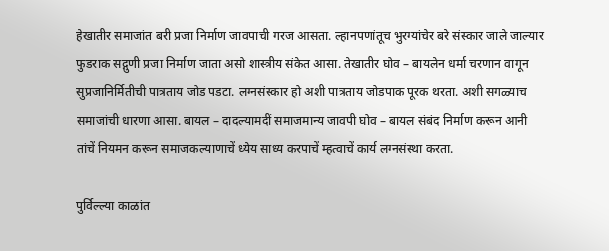हेखातीर समाजांत बरी प्रजा निर्माण जावपाची गरज आसता. ल्हानपणांतूच भुरग्यांचेर बरे संस्कार जाले जाल्यार फुडराक सद्गुणी प्रजा निर्माण जाता असो शास्त्रीय संकेत आसा. तेखातीर घोव – बायलेन धर्मा चरणान वागून सुप्रजानिर्मितीची पात्रताय जोड पडटा. लग्नसंस्कार हो अशी पात्रताय जोडपाक पूरक थरता. अशी सगळ्याच समाजांची धारणा आसा. बायल – दादल्यामदीं समाजमान्य जावपी घोव – बायल संबंद निर्माण करून आनी तांचें नियमन करून समाजकल्याणाचें ध्येय साध्य करपाचें म्हत्वाचें कार्य लग्नसंस्था करता.

पुर्विल्ल्या काळांत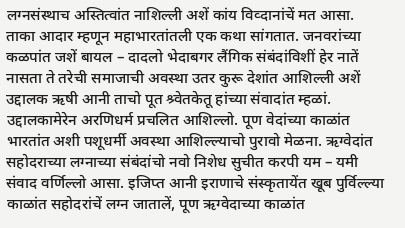लग्नसंस्थाच अस्तित्वांत नाशिल्ली अशें कांय विव्दानांचें मत आसा. ताका आदार म्हणून महाभारतांतली एक कथा सांगतात. जनवरांच्या कळपांत जशें बायल – दादलो भेदाबगर लैंगिक संबंदांविशीं हेर नातें नासता ते तरेची समाजाची अवस्था उतर कुरू देशांत आशिल्ली अशें उद्दालक ऋषी आनी ताचो पूत श्र्वेतकेतू हांच्या संवादांत म्हळां. उद्दालकामेरेन अरणिधर्म प्रचलित आशिल्लो. पूण वेदांच्या काळांत भारतांत अशी पशूधर्मी अवस्था आशिल्ल्याचो पुरावो मेळना. ऋग्वेदांत सहोदराच्या लग्नाच्या संबंदांचो नवो निशेध सुचीत करपी यम – यमी संवाद वर्णिल्लो आसा. इजिप्त आनी इराणाचे संस्कृतायेंत खूब पुर्विल्ल्या काळांत सहोदरांचें लग्न जातालें, पूण ऋग्वेदाच्या काळांत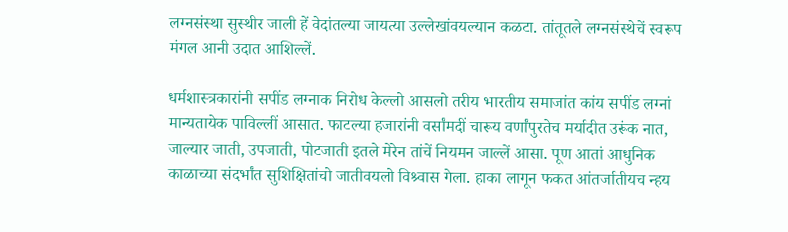लग्नसंस्था सुस्थीर जाली हें वेदांतल्या जायत्या उल्लेखांवयल्यान कळटा. तांतूतले लग्नसंस्थेचें स्वरूप मंगल आनी उदात आशिल्लें.

धर्मशास्त्रकारांनी सपींड लग्नाक निरोध केल्लो आसलो तरीय भारतीय समाजांत कांय सपींड लग्नां मान्यतायेक पाविल्लीं आसात. फाटल्या हजारांनी वर्सांमदीं चारूय वर्णांपुरतेच मर्यादीत उरूंक नात, जाल्यार जाती, उपजाती, पोटजाती इतले मेरेन तांचें नियमन जाल्लें आसा. पूण आतां आधुनिक काळाच्या संदर्भांत सुशिक्षितांचो जातीवयलो विश्र्वास गेला. हाका लागून फकत आंतर्जातीयच न्हय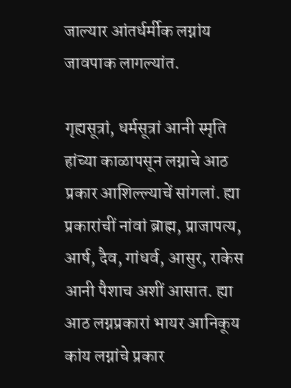जाल्यार आंतर्धर्मीक लग्नांय जावपाक लागल्यांत.

गृह्यसूत्रां, धर्मसूत्रां आनी स्मृति हांच्या काळापसून लग्नाचे आठ प्रकार आशिल्ल्याचें सांगलां. ह्या प्रकारांचीं नांवां ब्राह्म, प्राजापत्य, आर्ष, दैव, गांधर्व, आसुर, राकेस आनी पैशाच अशीं आसात. ह्या आठ लग्नप्रकारां भायर आनिकूय कांय लग्नांचे प्रकार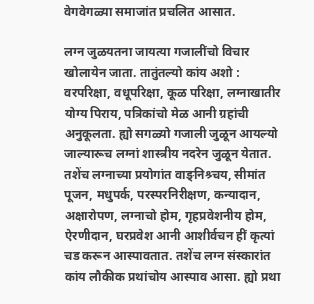वेगवेगळ्या समाजांत प्रचलित आसात.

लग्न जुळयतना जायत्या गजालींचो विचार खोलायेन जाता. तातुंतल्यो कांय अशो : वरपरिक्षा, वधूपरिक्षा, कूळ परिक्षा, लग्नाखातीर योग्य पिराय, पत्रिकांचो मेळ आनी ग्रहांची अनुकूलता. ह्यो सगळ्यो गजाली जुळून आयल्यो जाल्यारूच लग्नां शास्त्रीय नदरेन जुळून येतात. तशेंच लग्नाच्या प्रयोगांत वाङ्निश्र्चय, सीमांत पूजन, मधुपर्क, परस्परनिरीक्षण, कन्यादान, अक्षारोपण, लग्नाचो होम, गृहप्रवेशनीय होम, ऐरणीदान, घरप्रवेश आनी आशीर्वचन हीं कृत्यां चड करून आस्पावतात. तशेंच लग्न संस्कारांत कांय लौकीक प्रथांचोय आस्पाव आसा. ह्यो प्रथा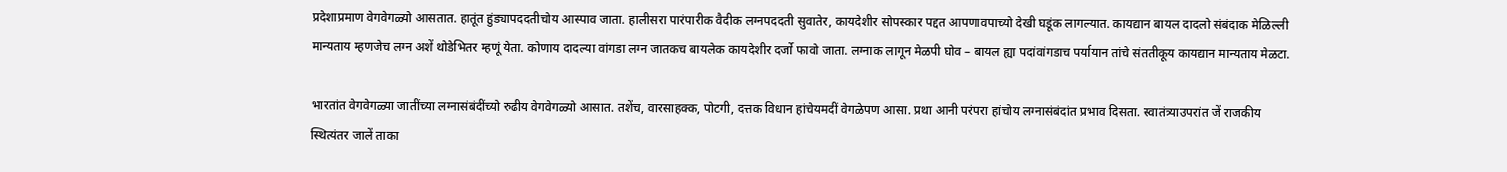प्रदेशाप्रमाण वेगवेगळ्यो आसतात. हातूंत हुंड्यापददतीचोय आस्पाव जाता. हालीसरा पारंपारीक वैदीक लग्नपददती सुवातेर, कायदेशीर सोपस्कार पद्दत आपणावपाच्यो देखी घडूंक लागल्यात. कायद्यान बायल दादलो संबंदाक मेळिल्ली मान्यताय म्हणजेच लग्न अशें थोडेभितर म्हणूं येता. कोणाय दादल्या वांगडा लग्न जातकच बायलेक कायदेशीर दर्जो फावो जाता. लग्नाक लागून मेळपी घोव – बायल ह्या पदांवांगडाच पर्यायान तांचे संततीकूय कायद्यान मान्यताय मेळटा.

भारतांत वेगवेगळ्या जातींच्या लग्नासंबंदींच्यो रुढीय वेगवेगळ्यो आसात. तशेंच, वारसाहक्क, पोटगी, दत्तक विधान हांचेयमदीं वेगळेपण आसा. प्रथा आनी परंपरा हांचोय लग्नासंबंदांत प्रभाव दिसता. स्वातंत्र्याउपरांत जें राजकीय स्थित्यंतर जालें ताका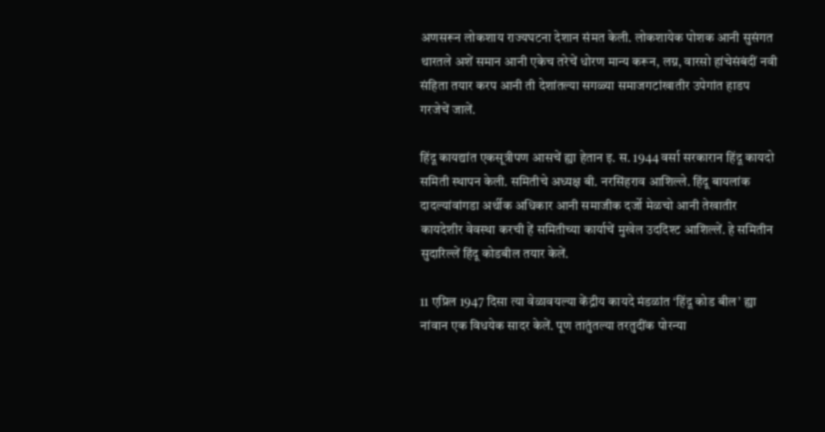अणसरून लोकशाय राज्यघटना देशान संमत केली. लोकशायेक पोशक आनी सुसंगत थारतले अशें समान आनी एकेच तरेचें धोरण मान्य करून, लग्न, वारसो हांचेसंबंदीं नवी संहिता तयार करप आनी ती देशांतल्या सगळ्या समाजगटांखातीर उपेगांत हाडप गरजेचें जालें.

हिंदू कायद्यांत एकसूत्रीपण आसचें ह्या हेतान इ. स. 1944 वर्सा सरकारान हिंदू कायदो समिती स्थापन केली. समितीचे अध्यक्ष बी. नरसिंहराव आशिल्ले. हिंदू बायलांक दादल्यांवांगडा अर्थीक अधिकार आनी समाजीक दर्जो मेळचो आनी तेखातीर कायदेशीर वेवस्था करची हें समितीच्या कार्याचें मुखेल उददिश्ट आशिल्लें. हे समितीन सुदारिल्लें हिंदू कोडबील तयार केलें.

11 एप्रिल 1947 दिसा त्या वेळावयल्या केंद्रीय कायदे मंडळांत ‘हिंदू कोड बील’ ह्या नांवान एक विधयेक सादर केलें. पूण तातुंतल्या तरतुदींक पोरन्या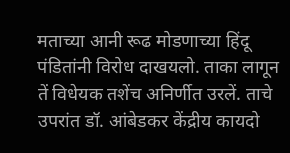मताच्या आनी रूढ मोडणाच्या हिंदू पंडितांनी विरोध दाखयलो. ताका लागून तें विधेयक तशेंच अनिर्णीत उरलें. ताचे उपरांत डॉ. आंबेडकर केंद्रीय कायदो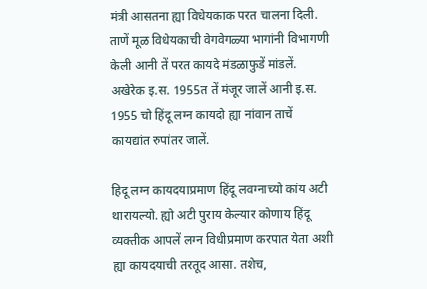मंत्री आसतना ह्या विधेयकाक परत चालना दिली. ताणें मूळ विधेयकाची वेगवेगळ्या भागांनी विभागणी केली आनी तें परत कायदे मंडळाफुडें मांडलें. अखेरेक इ.स. 1955त तें मंजूर जालें आनी इ.स. 1955 चो हिंदू लग्न कायदो ह्या नांवान ताचें कायद्यांत रुपांतर जालें.

हिदू लग्न कायदयाप्रमाण हिंदू लवग्नाच्यो कांय अटी थारायल्यो. ह्यो अटी पुराय केल्यार कोणाय हिंदू व्यक्तीक आपलें लग्न विधीप्रमाण करपात येता अशी ह्या कायदयाची तरतूद आसा. तशेच,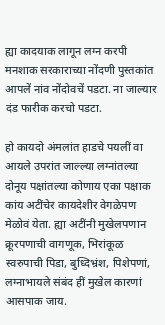ह्या कादयाक लागून लग्न करपी मनशाक सरकाराच्या नोंदणी पुस्तकांत आपलें नांव नोंदोवचें पडटा. ना जाल्यार दंड फारीक करचो पडटा.

हो कायदो अंमलांत हाडचे पयलीं वा आयले उपरांत जाल्ल्या लग्नांतल्या दोनूय पक्षांतल्या कोणाय एका पक्षाक कांय अटींचेर कायदेशीर वेगळेपण मेळोवं येता. ह्या अटींनी मुखेलपणान क्रूरपणाची वागणूक, भिरांकूळ स्वरुपाची पिडा, बुध्दिभ्रंश, पिशेपणां, लग्नाभायले संबंद हीं मुखेल कारणां आसपाक जाय.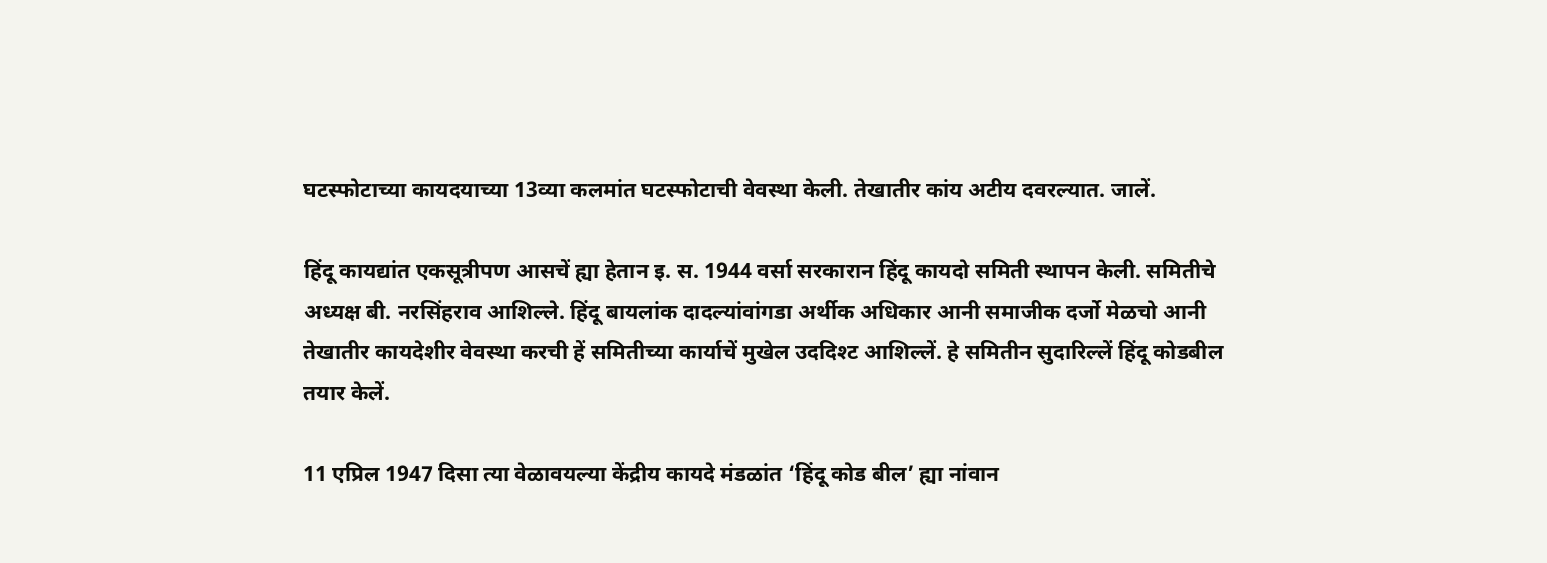घटस्फोटाच्या कायदयाच्या 13व्या कलमांत घटस्फोटाची वेवस्था केली. तेखातीर कांय अटीय दवरल्यात. जालें.

हिंदू कायद्यांत एकसूत्रीपण आसचें ह्या हेतान इ. स. 1944 वर्सा सरकारान हिंदू कायदो समिती स्थापन केली. समितीचे अध्यक्ष बी. नरसिंहराव आशिल्ले. हिंदू बायलांक दादल्यांवांगडा अर्थीक अधिकार आनी समाजीक दर्जो मेळचो आनी तेखातीर कायदेशीर वेवस्था करची हें समितीच्या कार्याचें मुखेल उददिश्ट आशिल्लें. हे समितीन सुदारिल्लें हिंदू कोडबील तयार केलें.

11 एप्रिल 1947 दिसा त्या वेळावयल्या केंद्रीय कायदे मंडळांत ‘हिंदू कोड बील’ ह्या नांवान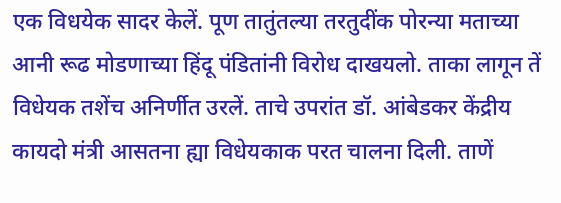एक विधयेक सादर केलें. पूण तातुंतल्या तरतुदींक पोरन्या मताच्या आनी रूढ मोडणाच्या हिंदू पंडितांनी विरोध दाखयलो. ताका लागून तें विधेयक तशेंच अनिर्णीत उरलें. ताचे उपरांत डॉ. आंबेडकर केंद्रीय कायदो मंत्री आसतना ह्या विधेयकाक परत चालना दिली. ताणें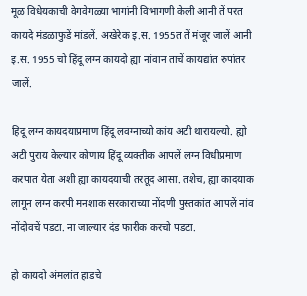मूळ विधेयकाची वेगवेगळ्या भागांनी विभागणी केली आनी तें परत कायदे मंडळाफुडें मांडलें. अखेरेक इ.स. 1955त तें मंजूर जालें आनी इ.स. 1955 चो हिंदू लग्न कायदो ह्या नांवान ताचें कायद्यांत रुपांतर जालें.

हिदू लग्न कायदयाप्रमाण हिंदू लवग्नाच्यो कांय अटी थारायल्यो. ह्यो अटी पुराय केल्यार कोणाय हिंदू व्यक्तीक आपलें लग्न विधीप्रमाण करपात येता अशी ह्या कायदयाची तरतूद आसा. तशेच, ह्या कादयाक लागून लग्न करपी मनशाक सरकाराच्या नोंदणी पुस्तकांत आपलें नांव नोंदोवचें पडटा. ना जाल्यार दंड फारीक करचो पडटा.

हो कायदो अंमलांत हाडचे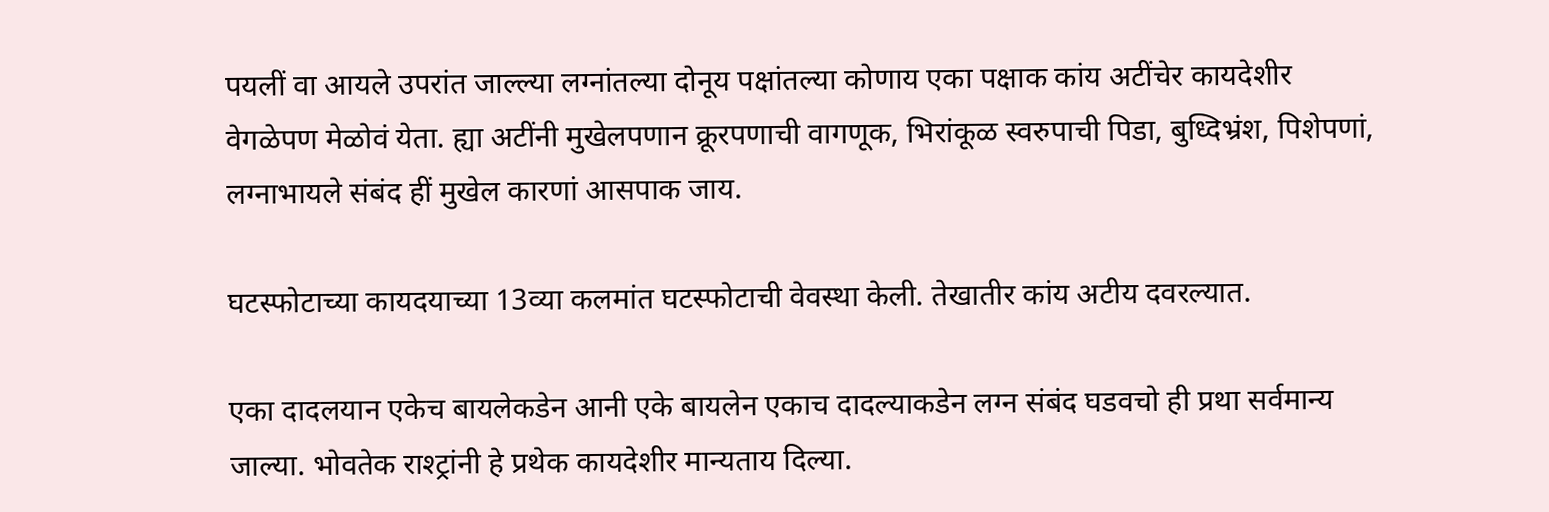पयलीं वा आयले उपरांत जाल्ल्या लग्नांतल्या दोनूय पक्षांतल्या कोणाय एका पक्षाक कांय अटींचेर कायदेशीर वेगळेपण मेळोवं येता. ह्या अटींनी मुखेलपणान क्रूरपणाची वागणूक, भिरांकूळ स्वरुपाची पिडा, बुध्दिभ्रंश, पिशेपणां, लग्नाभायले संबंद हीं मुखेल कारणां आसपाक जाय.

घटस्फोटाच्या कायदयाच्या 13व्या कलमांत घटस्फोटाची वेवस्था केली. तेखातीर कांय अटीय दवरल्यात.

एका दादलयान एकेच बायलेकडेन आनी एके बायलेन एकाच दादल्याकडेन लग्न संबंद घडवचो ही प्रथा सर्वमान्य जाल्या. भोवतेक राश्ट्रांनी हे प्रथेक कायदेशीर मान्यताय दिल्या.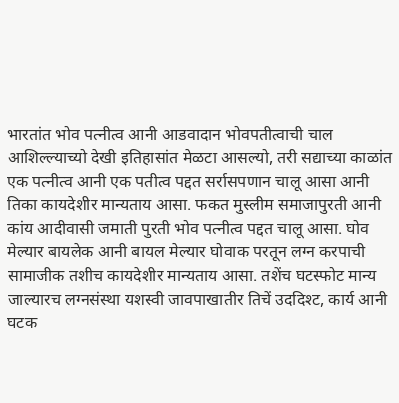भारतांत भोव पत्नीत्व आनी आडवादान भोवपतीत्वाची चाल आशिल्ल्याच्यो देखी इतिहासांत मेळटा आसल्यो, तरी सद्याच्या काळांत एक पत्नीत्व आनी एक पतीत्व पद्दत सर्रासपणान चालू आसा आनी तिका कायदेशीर मान्यताय आसा. फकत मुस्लीम समाजापुरती आनी कांय आदीवासी जमाती पुरती भोव पत्नीत्व पद्दत चालू आसा. घोव मेल्यार बायलेक आनी बायल मेल्यार घोवाक परतून लग्न करपाची सामाजीक तशीच कायदेशीर मान्यताय आसा. तशेंच घटस्फोट मान्य जाल्यारच लग्नसंस्था यशस्वी जावपाखातीर तिचें उददिश्ट, कार्य आनी घटक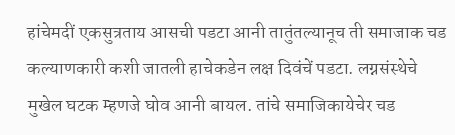हांचेमदीं एकसुत्रताय आसची पडटा आनी तातुंतल्यानूच ती समाजाक चड कल्याणकारी कशी जातली हाचेकडेन लक्ष दिवंचें पडटा. लग्नसंस्थेचे मुखेल घटक म्हणजे घोव आनी बायल. तांचे समाजिकायेचेर चड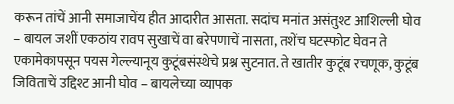करून तांचें आनी समाजाचेंय हीत आदारीत आसता. सदांच मनांत असंतुश्ट आशिल्ली घोव – बायल जशीं एकठांय रावप सुखाचें वा बरेपणाचें नासता, तशेंच घटस्फोट घेवन ते एकामेकापसून पयस गेल्ल्यानूय कुटूंबसंस्थेचे प्रश्न सुटनात. ते खातीर कुटूंब रचणूक, कुटूंब जिविताचें उद्दिश्ट आनी घोव – बायलेच्या व्यापक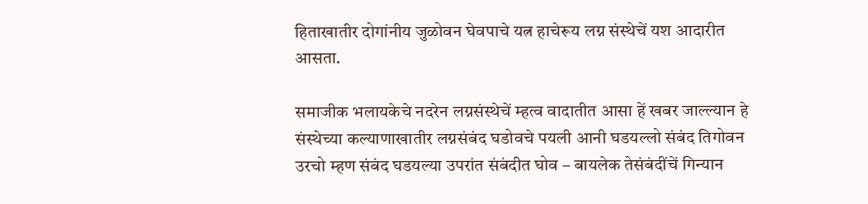हिताखातीर दोगांनीय जुळोवन घेवपाचे यत्न हाचेरूय लग्न संस्थेचें यश आदारीत आसता.

समाजीक भलायकेचे नदरेन लग्नसंस्थेचें म्हत्व वादातीत आसा हें खबर जाल्ल्यान हे संस्थेच्या कल्याणाखातीर लग्नसंबंद घडोवचे पयली आनी घडयल्लो संबंद तिगोवन उरचो म्हण संबंद घडयल्या उपरांत संबंदीत घोव – बायलेक तेसंबंदींचें गिन्यान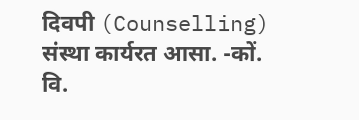दिवपी (Counselling) संस्था कार्यरत आसा. -कों. वि.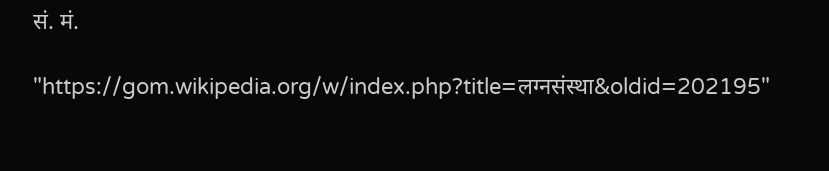सं. मं.

"https://gom.wikipedia.org/w/index.php?title=लग्नसंस्था&oldid=202195"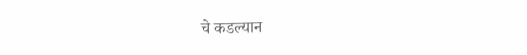चे कडल्यान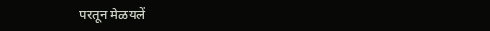परतून मेळयलें